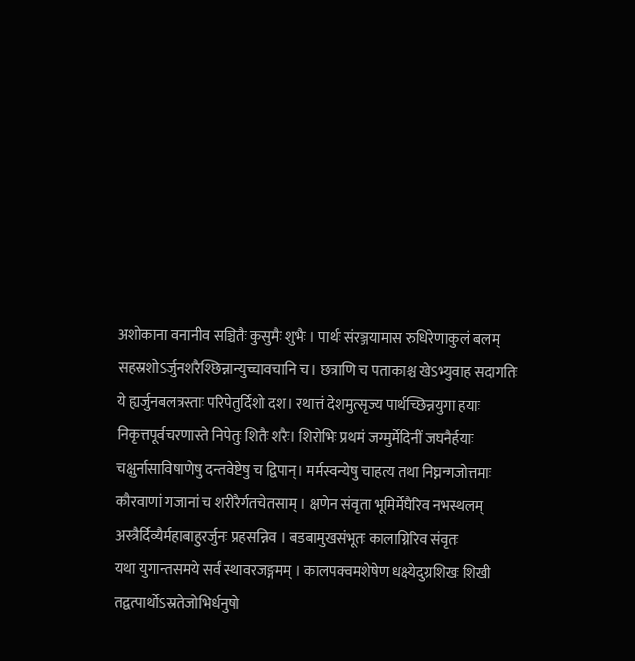अशोकाना वनानीव सञ्चितैः कुसुमैः शुभैः । पार्थः संरञ्जयामास रुधिरेणाकुलं बलम्
सहस्रशोऽर्जुनशरैश्छिन्नान्युच्चावचानि च। छत्राणि च पताकाश्च खेऽभ्युवाह सदागतिः
ये ह्यर्जुनबलत्रस्ताः परिपेतुर्दिशो दश। रथात्तं देशमुत्सृज्य पार्थच्छिन्नयुगा हयाः
निकृत्तपूर्वचरणास्ते निपेतुः शितैः शरैः। शिरोभिः प्रथमं जग्मुर्मेदिनीं जघनैर्हयाः
चक्षुर्नासाविषाणेषु दन्तवेष्टेषु च द्विपान्। मर्मस्वन्येषु चाहत्य तथा निघ्नन्गजोत्तमाः
कौरवाणां गजानां च शरीरैर्गतचेतसाम् । क्षणेन संवृता भूमिर्मेघैरिव नभस्थलम्
अस्त्रैर्दिव्यैर्महाबाहुरर्जुनः प्रहसन्निव । बडबामुखसंभूतः कालाग्निरिव संवृतः
यथा युगान्तसमये सर्वं स्थावरजङ्गमम् । कालपक्वमशेषेण धक्ष्येदुग्रशिखः शिखी
तद्वत्पार्थोऽस्रतेजोभिर्धनुषो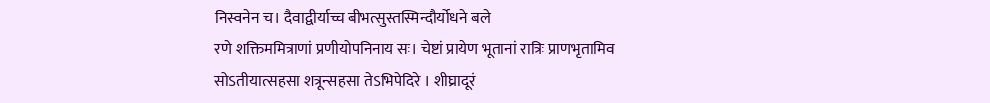निस्वनेन च। दैवाद्वीर्याच्च बीभत्सुस्तस्मिन्दौर्योधने बले
रणे शक्तिममित्राणां प्रणीयोपनिनाय सः। चेष्टां प्रायेण भूतानां रात्रिः प्राणभृतामिव
सोऽतीयात्सहसा शत्रून्सहसा तेऽभिपेदिरे । शीघ्रादूरं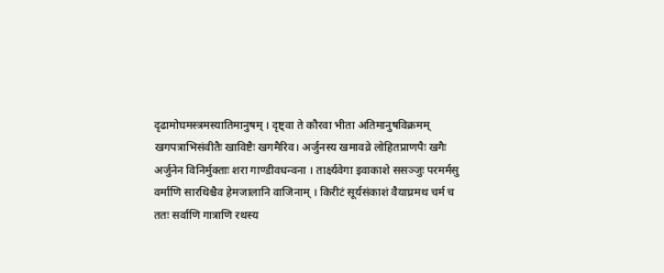दृढामोघमस्त्रमस्यातिमानुषम् । दृष्ट्वा ते कौरवा भीता अतिमानुषविक्रमम्
खगपत्राभिसंवीतैः खाविष्टैः खगमैरिव। अर्जुनस्य खमावव्रे लोहितप्राणपैः खगैः
अर्जुनेन विनिर्मुक्ताः शरा गाण्डीवधन्वना । तार्क्ष्यवेगा इवाकाशे ससञ्जुः परमर्मसु
वर्माणि सारथिश्चैव हेमजालानि वाजिनाम् । किरीटं सूर्यसंकाशं वैयाघ्रमथ चर्म च
ततः सर्वाणि गात्राणि रथस्य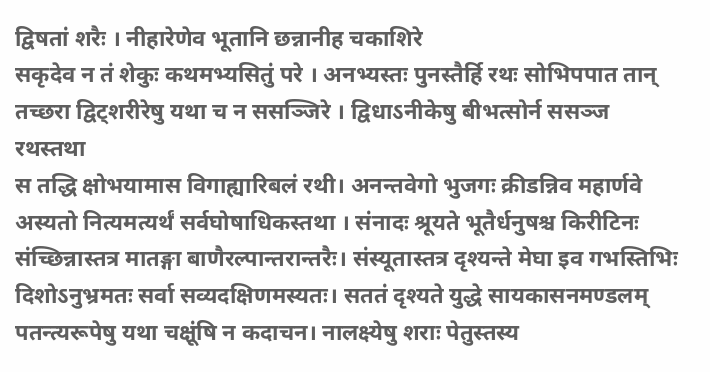द्विषतां शरैः । नीहारेणेव भूतानि छन्नानीह चकाशिरे
सकृदेव न तं शेकुः कथमभ्यसितुं परे । अनभ्यस्तः पुनस्तैर्हि रथः सोभिपपात तान्
तच्छरा द्विट्शरीरेषु यथा च न ससञ्जिरे । द्विधाऽनीकेषु बीभत्सोर्न ससञ्ज रथस्तथा
स तद्धि क्षोभयामास विगाह्यारिबलं रथी। अनन्तवेगो भुजगः क्रीडन्निव महार्णवे
अस्यतो नित्यमत्यर्थं सर्वघोषाधिकस्तथा । संनादः श्रूयते भूतैर्धनुषश्च किरीटिनः
संच्छिन्नास्तत्र मातङ्गा बाणैरल्पान्तरान्तरैः। संस्यूतास्तत्र दृश्यन्ते मेघा इव गभस्तिभिः
दिशोऽनुभ्रमतः सर्वा सव्यदक्षिणमस्यतः। सततं दृश्यते युद्धे सायकासनमण्डलम्
पतन्त्यरूपेषु यथा चक्षूंषि न कदाचन। नालक्ष्येषु शराः पेतुस्तस्य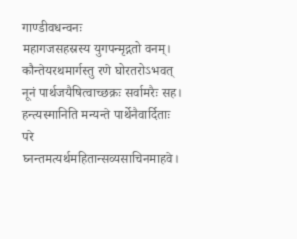गाण्डीवधन्वनः
महागजसहस्रस्य युगपन्मृद्गतो वनम्। कौन्तेयरथमार्गस्तु रणे घोरतरोऽभवत्
नूनं पार्थजयैषित्वाच्छक्रः सर्वामरैः सह। हन्त्यस्मानिति मन्यन्ते पार्थेनैवार्दिताः परे
घ्नन्तमत्यर्थमहितान्सव्यसाचिनमाहवे।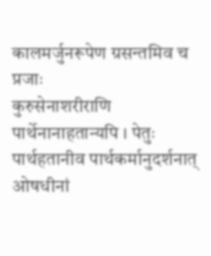कालमर्जुनरूपेण ग्रसन्तमिव च प्रजाः
कुरुसेनाशरीराणि पार्थेनानाहतान्यपि । पेतुः पार्थहतानीव पार्थकर्मानुदर्शनात्
ओषधीनां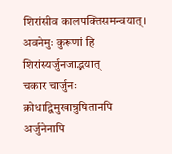शिरांसीव कालपक्तिसमन्वयात्। अवनेमुः कुरूणां हि शिरांस्यर्जुनजाद्भयात्
चकार चार्जुनः क्रोधाद्विमुखान्रुषितानपि
अर्जुनेनापि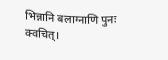भिन्नानि बलाग्नाणि पुनः क्वचित्।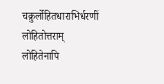चक्रुर्लोहितधाराभिर्धरणीं लोहितोत्तराम्
लोहितेनापि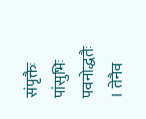संपृक्तैः पांसुभिः पवनोद्धतैः । तेनैव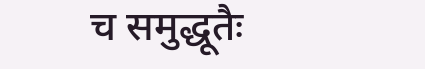च समुद्धूतैः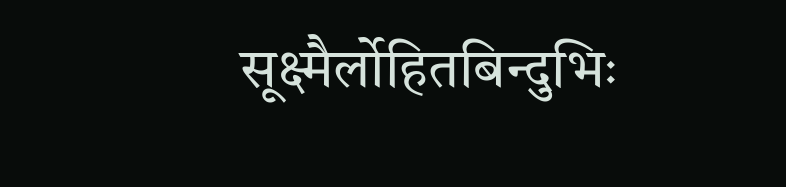सूक्ष्मैर्लोहितबिन्दुभिः